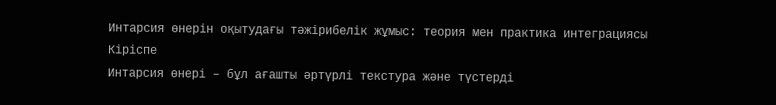Интарсия өнерін оқытудағы тәжірибелік жұмыс: теория мен практика интеграциясы
Кіріспе
Интарсия өнері – бұл ағашты әртүрлі текстура және түстерді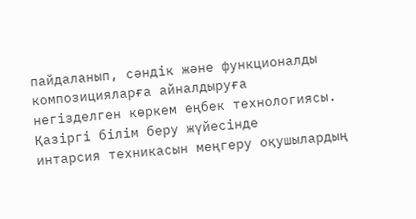пайдаланып, сәндік және функционалды композицияларға айналдыруға
негізделген көркем еңбек технологиясы. Қазіргі білім беру жүйесінде
интарсия техникасын меңгеру оқушылардың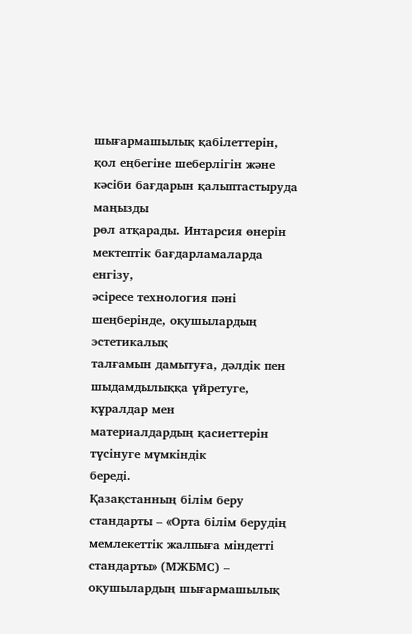шығармашылық қабілеттерін,
қол еңбегіне шеберлігін және кәсіби бағдарын қалыптастыруда маңызды
рөл атқарады. Интарсия өнерін мектептік бағдарламаларда енгізу,
әсіресе технология пәні шеңберінде, оқушылардың эстетикалық
талғамын дамытуға, дәлдік пен шыдамдылыққа үйретуге, құралдар мен
материалдардың қасиеттерін түсінуге мүмкіндік
береді.
Қазақстанның білім беру стандарты – «Орта білім берудің мемлекеттік жалпыға міндетті стандарты» (МЖБМС) – оқушылардың шығармашылық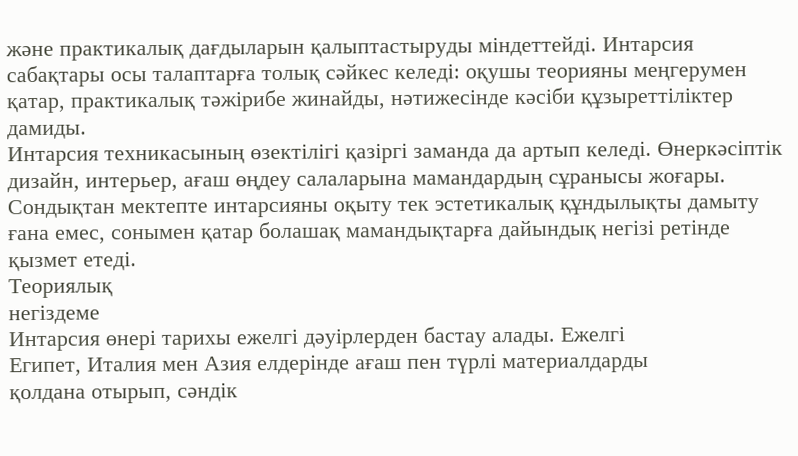және практикалық дағдыларын қалыптастыруды міндеттейді. Интарсия сабақтары осы талаптарға толық сәйкес келеді: оқушы теорияны меңгерумен қатар, практикалық тәжірибе жинайды, нәтижесінде кәсіби құзыреттіліктер дамиды.
Интарсия техникасының өзектілігі қазіргі заманда да артып келеді. Өнеркәсіптік дизайн, интерьер, ағаш өңдеу салаларына мамандардың сұранысы жоғары. Сондықтан мектепте интарсияны оқыту тек эстетикалық құндылықты дамыту ғана емес, сонымен қатар болашақ мамандықтарға дайындық негізі ретінде қызмет етеді.
Теориялық
негіздеме
Интарсия өнері тарихы ежелгі дәуірлерден бастау алады. Ежелгі
Египет, Италия мен Азия елдерінде ағаш пен түрлі материалдарды
қолдана отырып, сәндік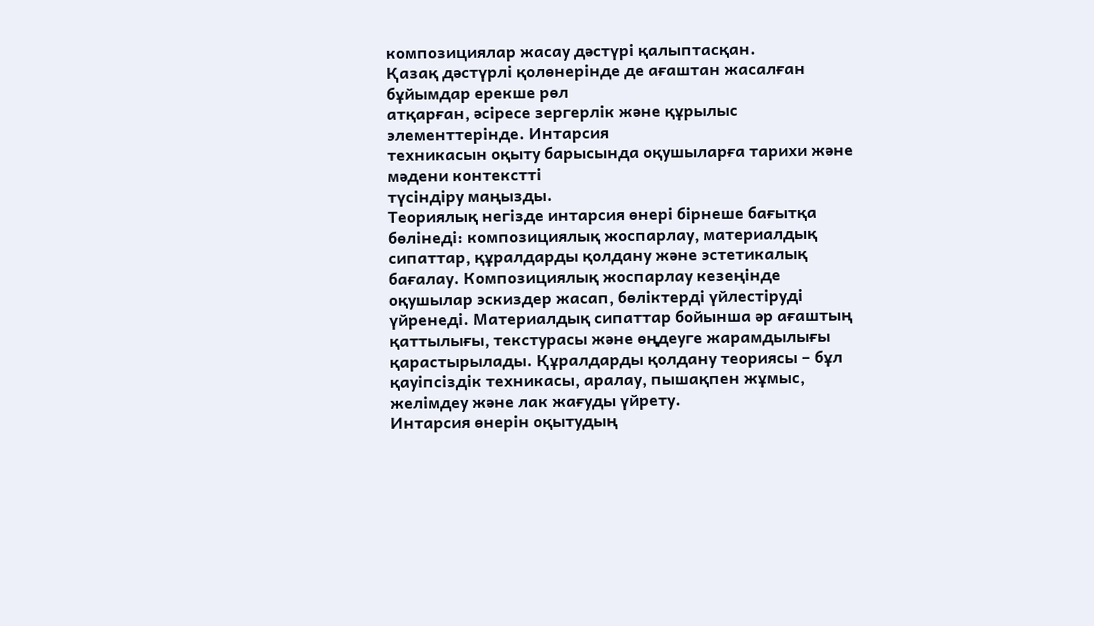композициялар жасау дәстүрі қалыптасқан.
Қазақ дәстүрлі қолөнерінде де ағаштан жасалған бұйымдар ерекше рөл
атқарған, әсіресе зергерлік және құрылыс элементтерінде. Интарсия
техникасын оқыту барысында оқушыларға тарихи және мәдени контекстті
түсіндіру маңызды.
Теориялық негізде интарсия өнері бірнеше бағытқа бөлінеді: композициялық жоспарлау, материалдық сипаттар, құралдарды қолдану және эстетикалық бағалау. Композициялық жоспарлау кезеңінде оқушылар эскиздер жасап, бөліктерді үйлестіруді үйренеді. Материалдық сипаттар бойынша әр ағаштың қаттылығы, текстурасы және өңдеуге жарамдылығы қарастырылады. Құралдарды қолдану теориясы – бұл қауіпсіздік техникасы, аралау, пышақпен жұмыс, желімдеу және лак жағуды үйрету.
Интарсия өнерін оқытудың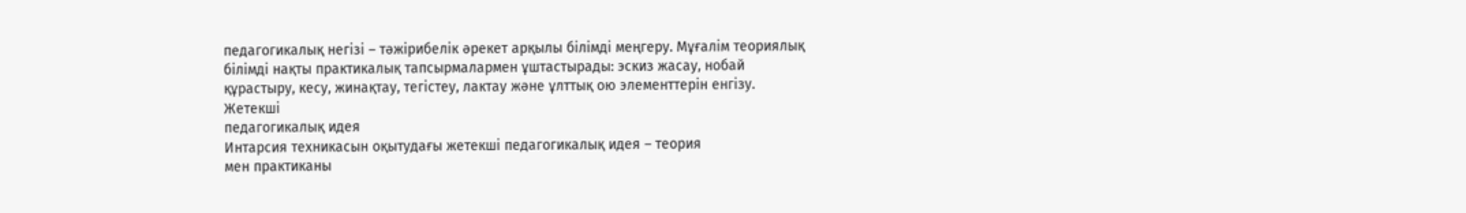педагогикалық негізі – тәжірибелік әрекет арқылы білімді меңгеру. Мұғалім теориялық білімді нақты практикалық тапсырмалармен ұштастырады: эскиз жасау, нобай құрастыру, кесу, жинақтау, тегістеу, лактау және ұлттық ою элементтерін енгізу.
Жетекші
педагогикалық идея
Интарсия техникасын оқытудағы жетекші педагогикалық идея – теория
мен практиканы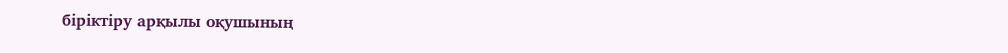біріктіру арқылы оқушының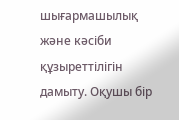шығармашылық және кәсіби
құзыреттілігін дамыту. Оқушы бір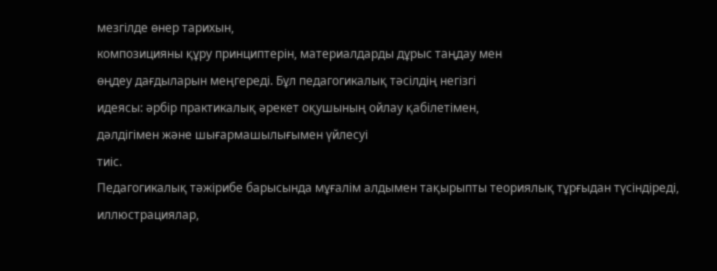мезгілде өнер тарихын,
композицияны құру принциптерін, материалдарды дұрыс таңдау мен
өңдеу дағдыларын меңгереді. Бұл педагогикалық тәсілдің негізгі
идеясы: әрбір практикалық әрекет оқушының ойлау қабілетімен,
дәлдігімен және шығармашылығымен үйлесуі
тиіс.
Педагогикалық тәжірибе барысында мұғалім алдымен тақырыпты теориялық тұрғыдан түсіндіреді, иллюстрациялар,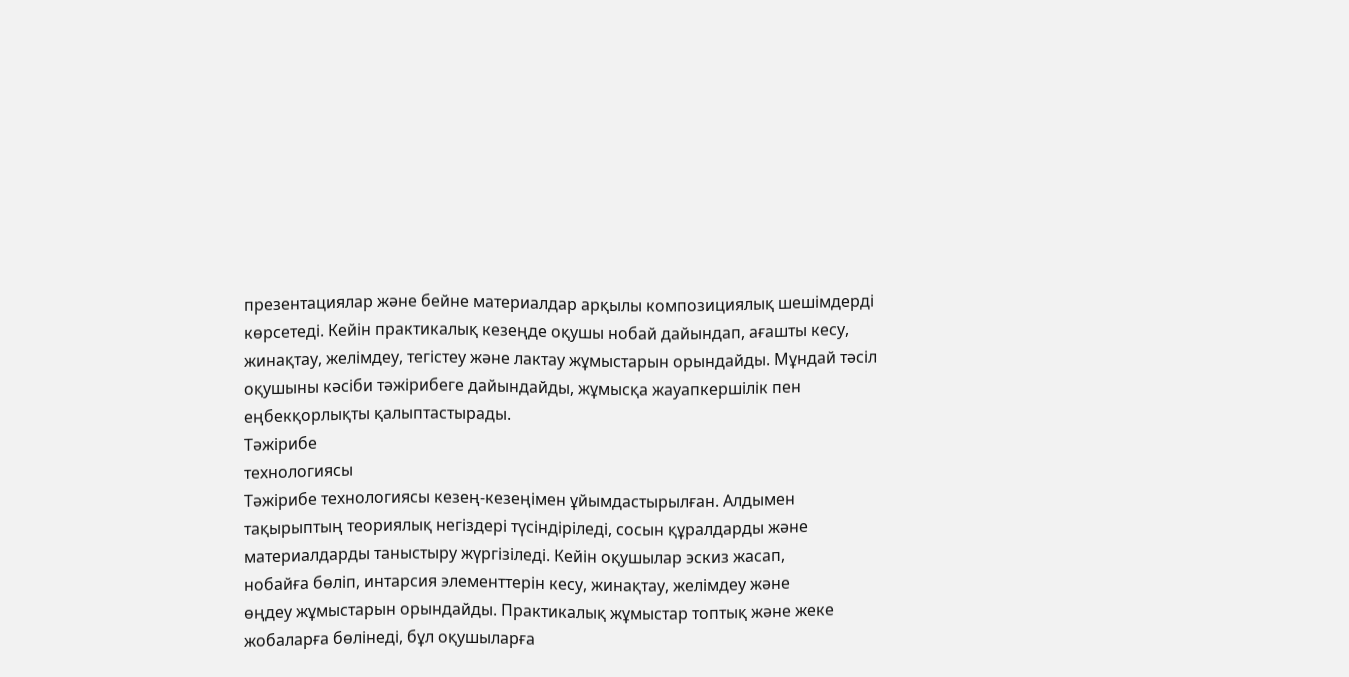презентациялар және бейне материалдар арқылы композициялық шешімдерді көрсетеді. Кейін практикалық кезеңде оқушы нобай дайындап, ағашты кесу, жинақтау, желімдеу, тегістеу және лактау жұмыстарын орындайды. Мұндай тәсіл оқушыны кәсіби тәжірибеге дайындайды, жұмысқа жауапкершілік пен еңбекқорлықты қалыптастырады.
Тәжірибе
технологиясы
Тәжірибе технологиясы кезең-кезеңімен ұйымдастырылған. Алдымен
тақырыптың теориялық негіздері түсіндіріледі, сосын құралдарды және
материалдарды таныстыру жүргізіледі. Кейін оқушылар эскиз жасап,
нобайға бөліп, интарсия элементтерін кесу, жинақтау, желімдеу және
өңдеу жұмыстарын орындайды. Практикалық жұмыстар топтық және жеке
жобаларға бөлінеді, бұл оқушыларға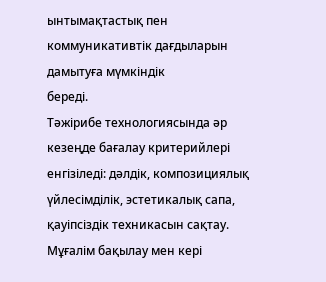ынтымақтастық пен
коммуникативтік дағдыларын дамытуға мүмкіндік
береді.
Тәжірибе технологиясында әр кезеңде бағалау критерийлері енгізіледі: дәлдік, композициялық үйлесімділік, эстетикалық сапа, қауіпсіздік техникасын сақтау. Мұғалім бақылау мен кері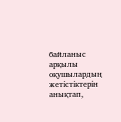байланыс арқылы оқушылардың жетістіктерін анықтап,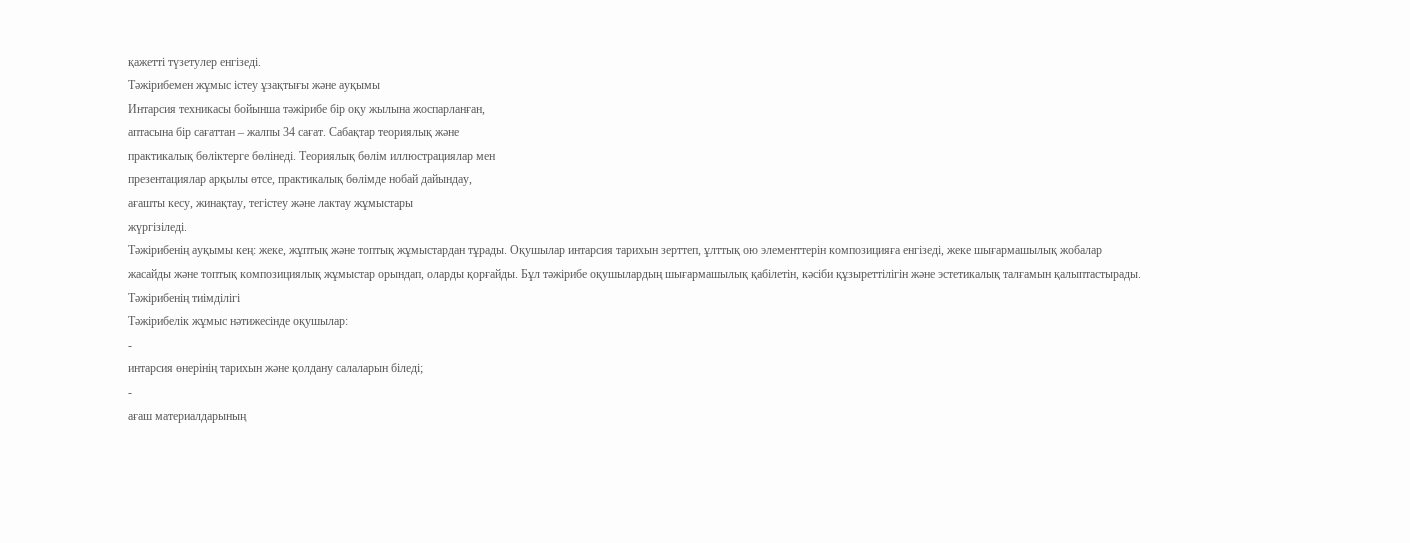қажетті түзетулер енгізеді.
Тәжірибемен жұмыс істеу ұзақтығы және ауқымы
Интарсия техникасы бойынша тәжірибе бір оқу жылына жоспарланған,
аптасына бір сағаттан – жалпы 34 сағат. Сабақтар теориялық және
практикалық бөліктерге бөлінеді. Теориялық бөлім иллюстрациялар мен
презентациялар арқылы өтсе, практикалық бөлімде нобай дайындау,
ағашты кесу, жинақтау, тегістеу және лактау жұмыстары
жүргізіледі.
Тәжірибенің ауқымы кең: жеке, жұптық және топтық жұмыстардан тұрады. Оқушылар интарсия тарихын зерттеп, ұлттық ою элементтерін композицияға енгізеді, жеке шығармашылық жобалар жасайды және топтық композициялық жұмыстар орындап, оларды қорғайды. Бұл тәжірибе оқушылардың шығармашылық қабілетін, кәсіби құзыреттілігін және эстетикалық талғамын қалыптастырады.
Тәжірибенің тиімділігі
Тәжірибелік жұмыс нәтижесінде оқушылар:
-
интарсия өнерінің тарихын және қолдану салаларын біледі;
-
ағаш материалдарының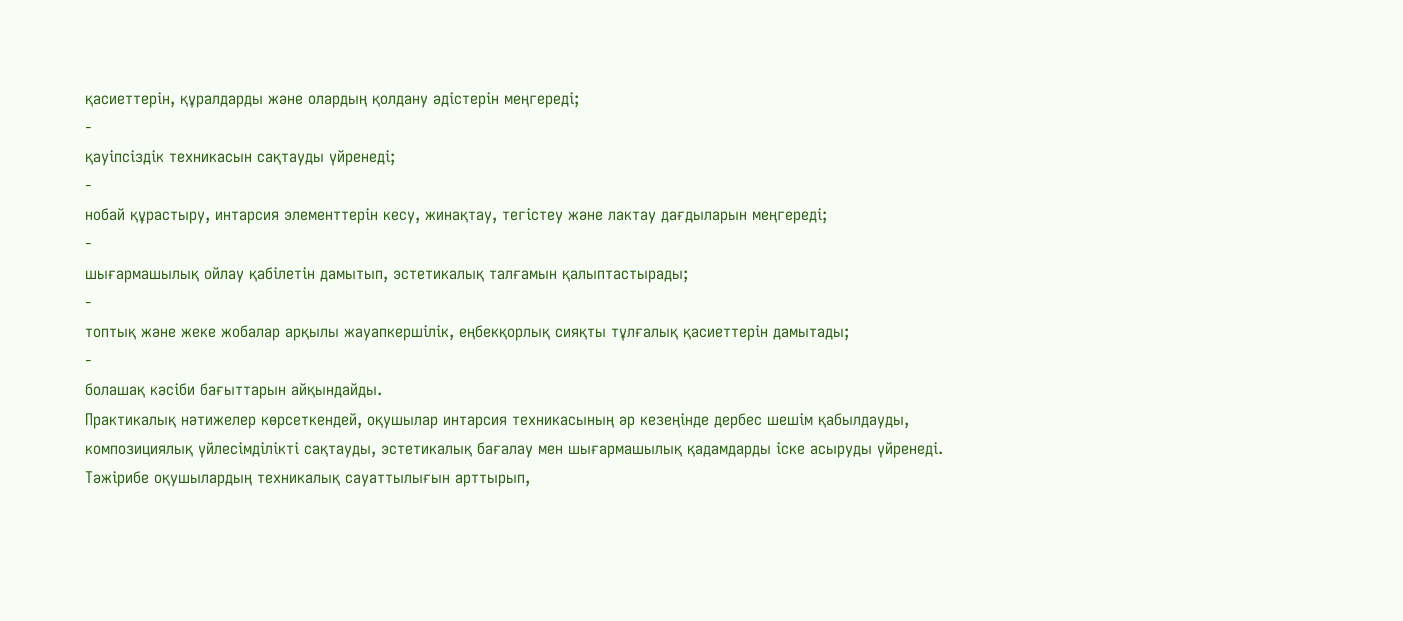қасиеттерін, құралдарды және олардың қолдану әдістерін меңгереді;
-
қауіпсіздік техникасын сақтауды үйренеді;
-
нобай құрастыру, интарсия элементтерін кесу, жинақтау, тегістеу және лактау дағдыларын меңгереді;
-
шығармашылық ойлау қабілетін дамытып, эстетикалық талғамын қалыптастырады;
-
топтық және жеке жобалар арқылы жауапкершілік, еңбекқорлық сияқты тұлғалық қасиеттерін дамытады;
-
болашақ кәсіби бағыттарын айқындайды.
Практикалық нәтижелер көрсеткендей, оқушылар интарсия техникасының әр кезеңінде дербес шешім қабылдауды, композициялық үйлесімділікті сақтауды, эстетикалық бағалау мен шығармашылық қадамдарды іске асыруды үйренеді. Тәжірибе оқушылардың техникалық сауаттылығын арттырып,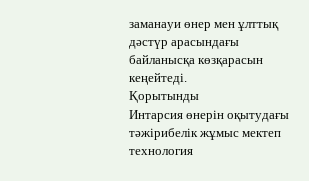заманауи өнер мен ұлттық дәстүр арасындағы байланысқа көзқарасын кеңейтеді.
Қорытынды
Интарсия өнерін оқытудағы тәжірибелік жұмыс мектеп технология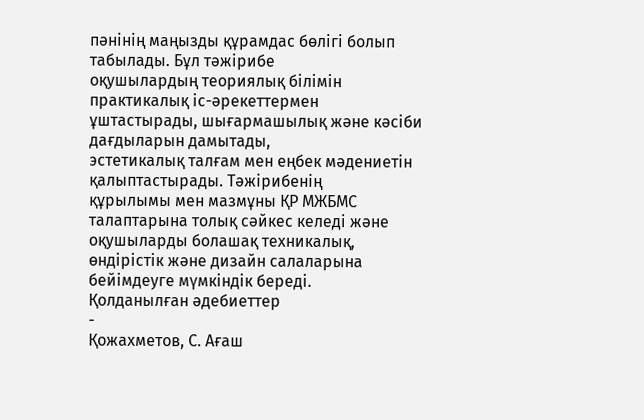пәнінің маңызды құрамдас бөлігі болып табылады. Бұл тәжірибе
оқушылардың теориялық білімін практикалық іс-әрекеттермен
ұштастырады, шығармашылық және кәсіби дағдыларын дамытады,
эстетикалық талғам мен еңбек мәдениетін қалыптастырады. Тәжірибенің
құрылымы мен мазмұны ҚР МЖБМС талаптарына толық сәйкес келеді және
оқушыларды болашақ техникалық, өндірістік және дизайн салаларына
бейімдеуге мүмкіндік береді.
Қолданылған әдебиеттер
-
Қожахметов, С. Ағаш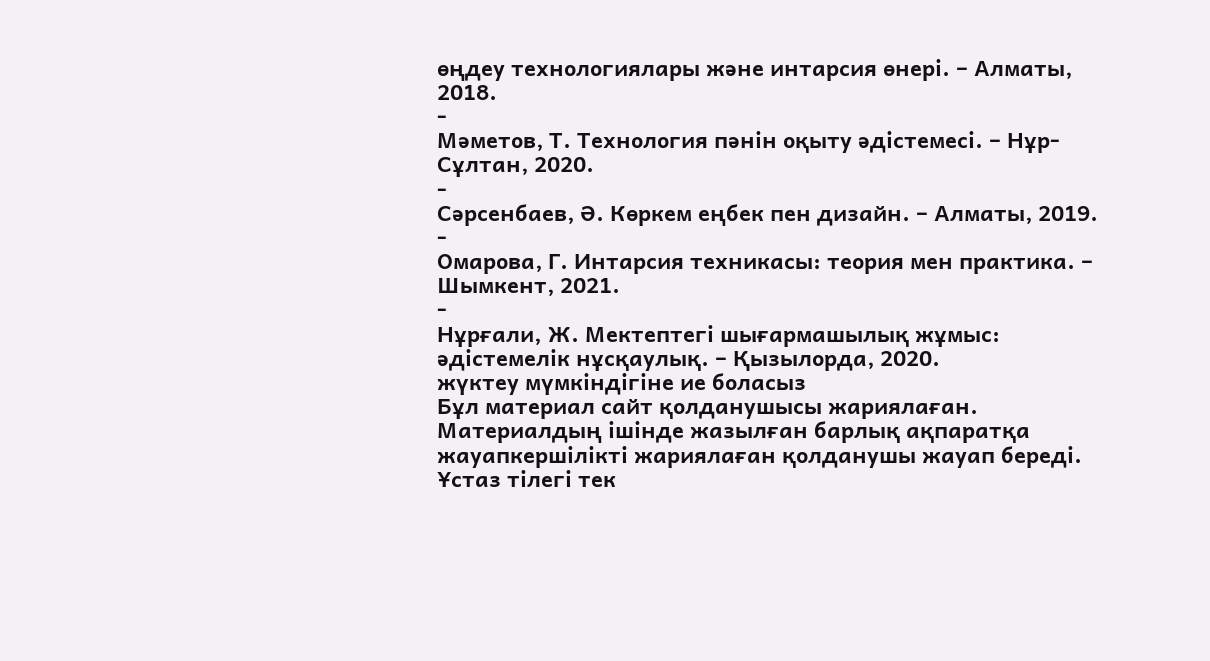өңдеу технологиялары және интарсия өнері. – Алматы, 2018.
-
Мәметов, Т. Технология пәнін оқыту әдістемесі. – Нұр-Сұлтан, 2020.
-
Сәрсенбаев, Ә. Көркем еңбек пен дизайн. – Алматы, 2019.
-
Омарова, Г. Интарсия техникасы: теория мен практика. – Шымкент, 2021.
-
Нұрғали, Ж. Мектептегі шығармашылық жұмыс: әдістемелік нұсқаулық. – Қызылорда, 2020.
жүктеу мүмкіндігіне ие боласыз
Бұл материал сайт қолданушысы жариялаған. Материалдың ішінде жазылған барлық ақпаратқа жауапкершілікті жариялаған қолданушы жауап береді. Ұстаз тілегі тек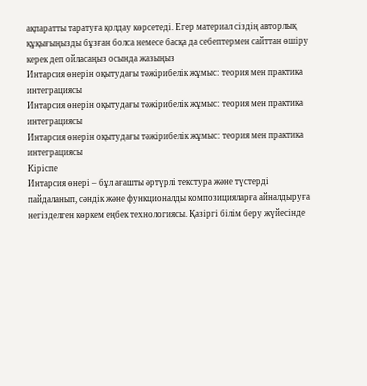ақпаратты таратуға қолдау көрсетеді. Егер материал сіздің авторлық құқығыңызды бұзған болса немесе басқа да себептермен сайттан өшіру керек деп ойласаңыз осында жазыңыз
Интарсия өнерін оқытудағы тәжірибелік жұмыс: теория мен практика интеграциясы
Интарсия өнерін оқытудағы тәжірибелік жұмыс: теория мен практика интеграциясы
Интарсия өнерін оқытудағы тәжірибелік жұмыс: теория мен практика интеграциясы
Кіріспе
Интарсия өнері – бұл ағашты әртүрлі текстура және түстерді
пайдаланып, сәндік және функционалды композицияларға айналдыруға
негізделген көркем еңбек технологиясы. Қазіргі білім беру жүйесінде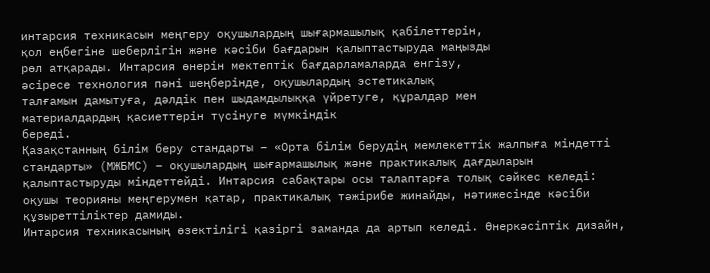интарсия техникасын меңгеру оқушылардың шығармашылық қабілеттерін,
қол еңбегіне шеберлігін және кәсіби бағдарын қалыптастыруда маңызды
рөл атқарады. Интарсия өнерін мектептік бағдарламаларда енгізу,
әсіресе технология пәні шеңберінде, оқушылардың эстетикалық
талғамын дамытуға, дәлдік пен шыдамдылыққа үйретуге, құралдар мен
материалдардың қасиеттерін түсінуге мүмкіндік
береді.
Қазақстанның білім беру стандарты – «Орта білім берудің мемлекеттік жалпыға міндетті стандарты» (МЖБМС) – оқушылардың шығармашылық және практикалық дағдыларын қалыптастыруды міндеттейді. Интарсия сабақтары осы талаптарға толық сәйкес келеді: оқушы теорияны меңгерумен қатар, практикалық тәжірибе жинайды, нәтижесінде кәсіби құзыреттіліктер дамиды.
Интарсия техникасының өзектілігі қазіргі заманда да артып келеді. Өнеркәсіптік дизайн,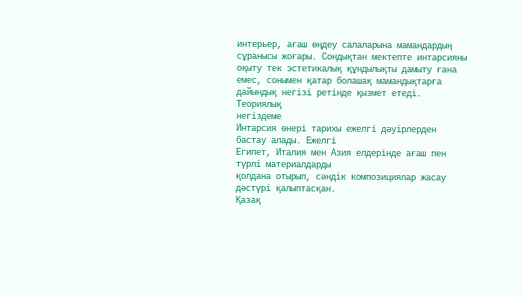интерьер, ағаш өңдеу салаларына мамандардың сұранысы жоғары. Сондықтан мектепте интарсияны оқыту тек эстетикалық құндылықты дамыту ғана емес, сонымен қатар болашақ мамандықтарға дайындық негізі ретінде қызмет етеді.
Теориялық
негіздеме
Интарсия өнері тарихы ежелгі дәуірлерден бастау алады. Ежелгі
Египет, Италия мен Азия елдерінде ағаш пен түрлі материалдарды
қолдана отырып, сәндік композициялар жасау дәстүрі қалыптасқан.
Қазақ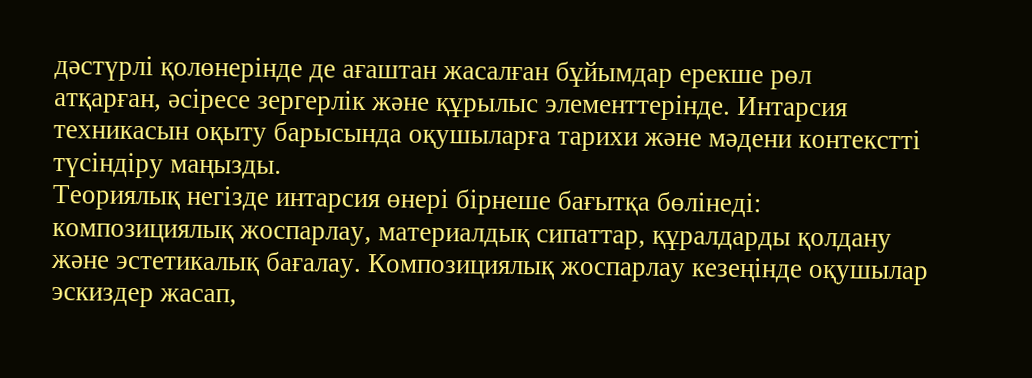дәстүрлі қолөнерінде де ағаштан жасалған бұйымдар ерекше рөл
атқарған, әсіресе зергерлік және құрылыс элементтерінде. Интарсия
техникасын оқыту барысында оқушыларға тарихи және мәдени контекстті
түсіндіру маңызды.
Теориялық негізде интарсия өнері бірнеше бағытқа бөлінеді: композициялық жоспарлау, материалдық сипаттар, құралдарды қолдану және эстетикалық бағалау. Композициялық жоспарлау кезеңінде оқушылар эскиздер жасап,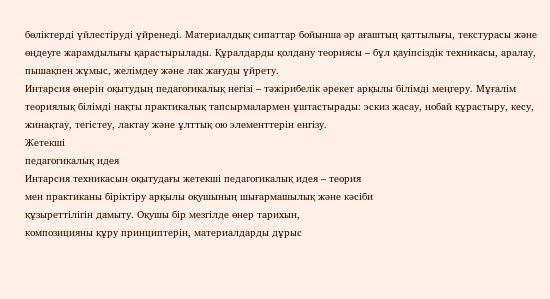бөліктерді үйлестіруді үйренеді. Материалдық сипаттар бойынша әр ағаштың қаттылығы, текстурасы және өңдеуге жарамдылығы қарастырылады. Құралдарды қолдану теориясы – бұл қауіпсіздік техникасы, аралау, пышақпен жұмыс, желімдеу және лак жағуды үйрету.
Интарсия өнерін оқытудың педагогикалық негізі – тәжірибелік әрекет арқылы білімді меңгеру. Мұғалім теориялық білімді нақты практикалық тапсырмалармен ұштастырады: эскиз жасау, нобай құрастыру, кесу, жинақтау, тегістеу, лактау және ұлттық ою элементтерін енгізу.
Жетекші
педагогикалық идея
Интарсия техникасын оқытудағы жетекші педагогикалық идея – теория
мен практиканы біріктіру арқылы оқушының шығармашылық және кәсіби
құзыреттілігін дамыту. Оқушы бір мезгілде өнер тарихын,
композицияны құру принциптерін, материалдарды дұрыс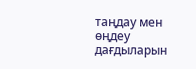таңдау мен
өңдеу дағдыларын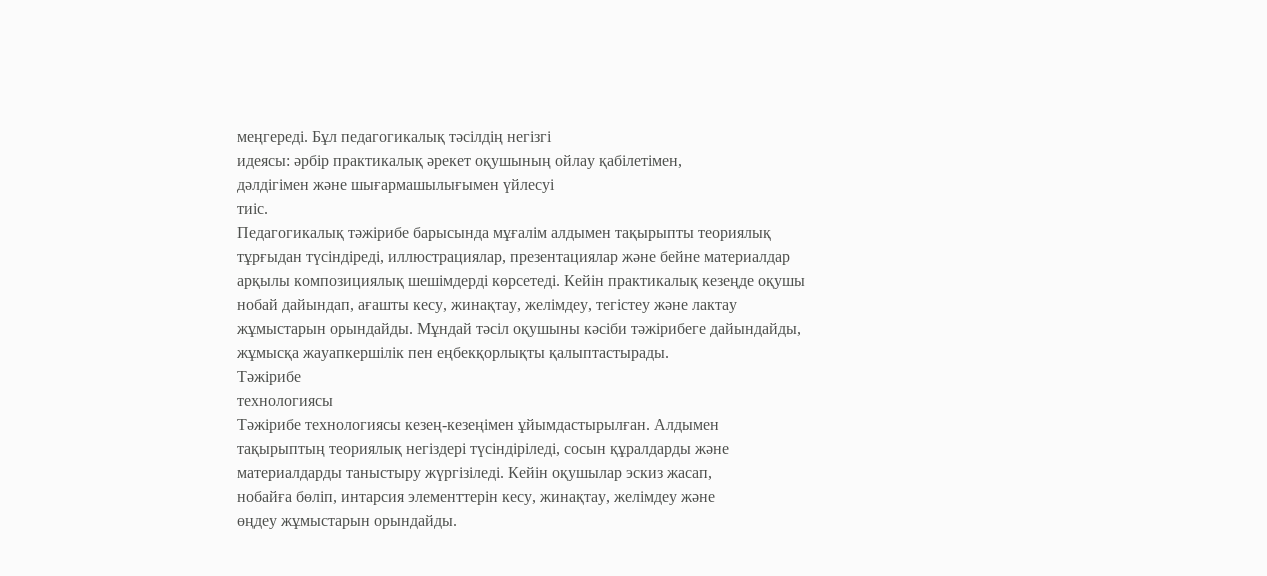меңгереді. Бұл педагогикалық тәсілдің негізгі
идеясы: әрбір практикалық әрекет оқушының ойлау қабілетімен,
дәлдігімен және шығармашылығымен үйлесуі
тиіс.
Педагогикалық тәжірибе барысында мұғалім алдымен тақырыпты теориялық тұрғыдан түсіндіреді, иллюстрациялар, презентациялар және бейне материалдар арқылы композициялық шешімдерді көрсетеді. Кейін практикалық кезеңде оқушы нобай дайындап, ағашты кесу, жинақтау, желімдеу, тегістеу және лактау жұмыстарын орындайды. Мұндай тәсіл оқушыны кәсіби тәжірибеге дайындайды, жұмысқа жауапкершілік пен еңбекқорлықты қалыптастырады.
Тәжірибе
технологиясы
Тәжірибе технологиясы кезең-кезеңімен ұйымдастырылған. Алдымен
тақырыптың теориялық негіздері түсіндіріледі, сосын құралдарды және
материалдарды таныстыру жүргізіледі. Кейін оқушылар эскиз жасап,
нобайға бөліп, интарсия элементтерін кесу, жинақтау, желімдеу және
өңдеу жұмыстарын орындайды.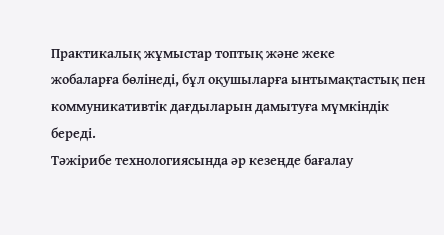Практикалық жұмыстар топтық және жеке
жобаларға бөлінеді, бұл оқушыларға ынтымақтастық пен
коммуникативтік дағдыларын дамытуға мүмкіндік
береді.
Тәжірибе технологиясында әр кезеңде бағалау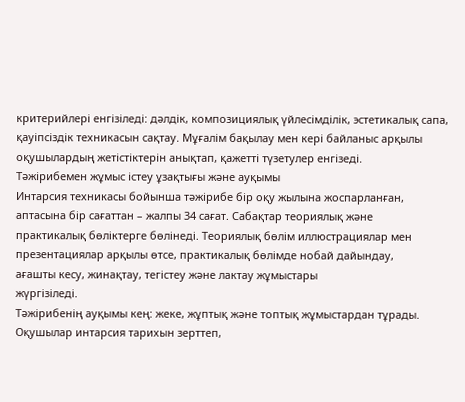критерийлері енгізіледі: дәлдік, композициялық үйлесімділік, эстетикалық сапа, қауіпсіздік техникасын сақтау. Мұғалім бақылау мен кері байланыс арқылы оқушылардың жетістіктерін анықтап, қажетті түзетулер енгізеді.
Тәжірибемен жұмыс істеу ұзақтығы және ауқымы
Интарсия техникасы бойынша тәжірибе бір оқу жылына жоспарланған,
аптасына бір сағаттан – жалпы 34 сағат. Сабақтар теориялық және
практикалық бөліктерге бөлінеді. Теориялық бөлім иллюстрациялар мен
презентациялар арқылы өтсе, практикалық бөлімде нобай дайындау,
ағашты кесу, жинақтау, тегістеу және лактау жұмыстары
жүргізіледі.
Тәжірибенің ауқымы кең: жеке, жұптық және топтық жұмыстардан тұрады. Оқушылар интарсия тарихын зерттеп,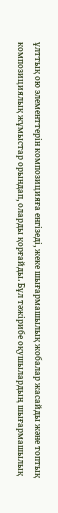ұлттық ою элементтерін композицияға енгізеді, жеке шығармашылық жобалар жасайды және топтық композициялық жұмыстар орындап, оларды қорғайды. Бұл тәжірибе оқушылардың шығармашылық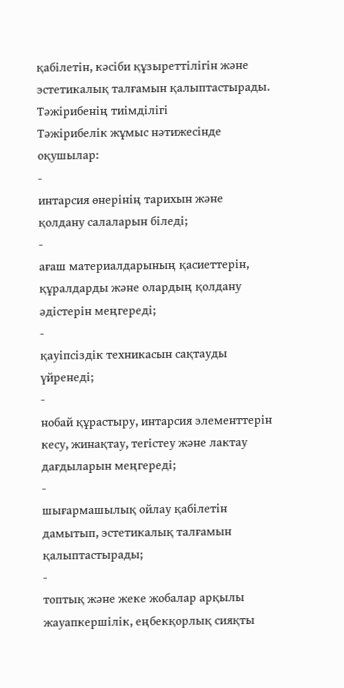қабілетін, кәсіби құзыреттілігін және эстетикалық талғамын қалыптастырады.
Тәжірибенің тиімділігі
Тәжірибелік жұмыс нәтижесінде оқушылар:
-
интарсия өнерінің тарихын және қолдану салаларын біледі;
-
ағаш материалдарының қасиеттерін, құралдарды және олардың қолдану әдістерін меңгереді;
-
қауіпсіздік техникасын сақтауды үйренеді;
-
нобай құрастыру, интарсия элементтерін кесу, жинақтау, тегістеу және лактау дағдыларын меңгереді;
-
шығармашылық ойлау қабілетін дамытып, эстетикалық талғамын қалыптастырады;
-
топтық және жеке жобалар арқылы жауапкершілік, еңбекқорлық сияқты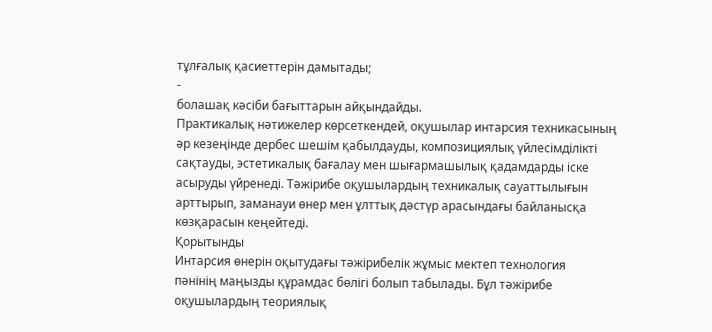тұлғалық қасиеттерін дамытады;
-
болашақ кәсіби бағыттарын айқындайды.
Практикалық нәтижелер көрсеткендей, оқушылар интарсия техникасының әр кезеңінде дербес шешім қабылдауды, композициялық үйлесімділікті сақтауды, эстетикалық бағалау мен шығармашылық қадамдарды іске асыруды үйренеді. Тәжірибе оқушылардың техникалық сауаттылығын арттырып, заманауи өнер мен ұлттық дәстүр арасындағы байланысқа көзқарасын кеңейтеді.
Қорытынды
Интарсия өнерін оқытудағы тәжірибелік жұмыс мектеп технология
пәнінің маңызды құрамдас бөлігі болып табылады. Бұл тәжірибе
оқушылардың теориялық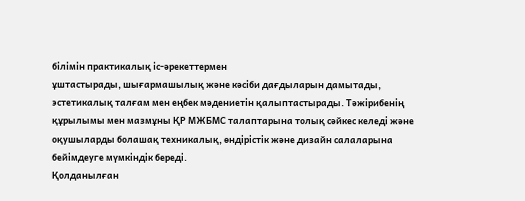білімін практикалық іс-әрекеттермен
ұштастырады, шығармашылық және кәсіби дағдыларын дамытады,
эстетикалық талғам мен еңбек мәдениетін қалыптастырады. Тәжірибенің
құрылымы мен мазмұны ҚР МЖБМС талаптарына толық сәйкес келеді және
оқушыларды болашақ техникалық, өндірістік және дизайн салаларына
бейімдеуге мүмкіндік береді.
Қолданылған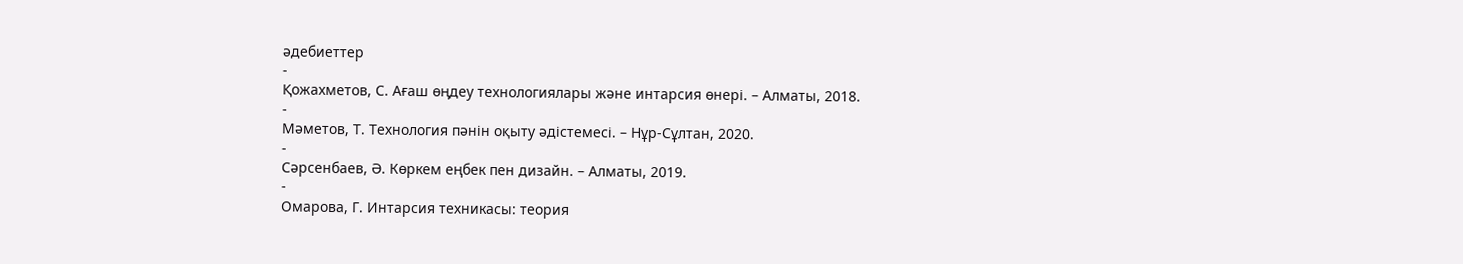әдебиеттер
-
Қожахметов, С. Ағаш өңдеу технологиялары және интарсия өнері. – Алматы, 2018.
-
Мәметов, Т. Технология пәнін оқыту әдістемесі. – Нұр-Сұлтан, 2020.
-
Сәрсенбаев, Ә. Көркем еңбек пен дизайн. – Алматы, 2019.
-
Омарова, Г. Интарсия техникасы: теория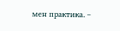мен практика. –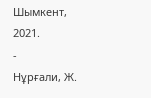Шымкент, 2021.
-
Нұрғали, Ж.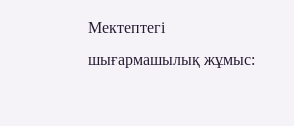Мектептегі шығармашылық жұмыс: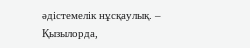әдістемелік нұсқаулық. – Қызылорда,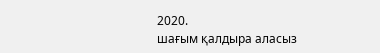2020.
шағым қалдыра аласыз